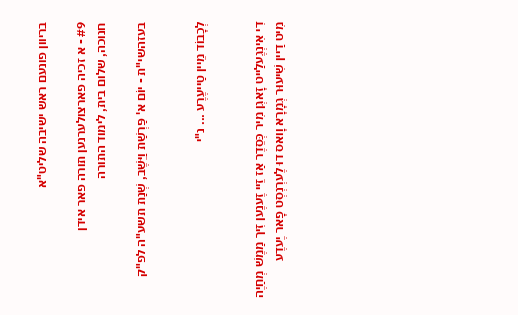בריוון פונעם ראש ישיבה שליט"א

#9 - א זכיה פארצולערנען תורה פאר אידן
חנוכה, שלום בית, לימוד התורה

בעזהשי"ת - יוֹם א' פַּרְשַׁת וַיֵּשֶׁב, שְׁנַת תשע"ה לפ"ק


לְכָבוֹד מֵיין טַייעֶרֶע ... נ"י


דִי אִינְגֶעלַייט זָאגְן מִיר כְּסֵדֶר אַז זֵיי זֶענֶען זִיך מַמֶשׁ מְחַיֶה מִיט דַיין שִׁיעוּר גְמָרָא וָואס דוּ לֶערְנְסְט פָאר יֶעדֶע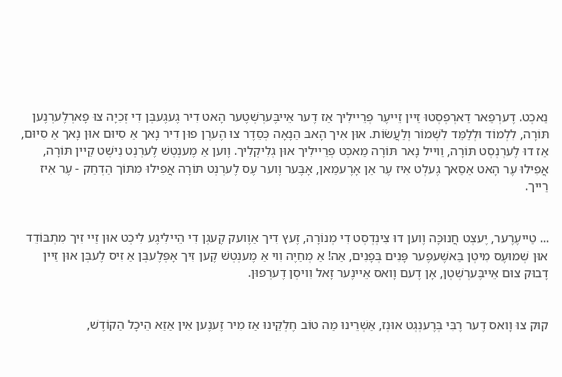נַאכְט. דֶערְפַאר דַארְפְסְטוּ זַיין זֵייעֶר פְרֵיילִיך אַז דֶער אֵייבֶּערְשְׁטֶער הָאט דִיר גֶעגֶעבְּן דִי זְכִיָה צוּ פָארְלֶערְנֶען תּוֹרָה, לִלְמוֹד וּלְלַמֵּד לִשְׁמוֹר וְלַעֲשׂוֹת. אוּן אִיך הָאבּ הַנָאָה כְּסֵדֶר צוּ הֶערְן פוּן דִיר נָאך אַ סִיוּם אוּן נָאך אַ סִיוּם, אַז דוּ לֶערְנְסְט תּוֹרָה, וַוייל נָאר תּוֹרָה מַאכְט פְרֵיילִיך אוּן גְלִיקְלִיך. וֶוען אַ מֶענְטְשׁ לֶערְנְט נִישְׁט קֵיין תּוֹרָה, אֲפִילוּ עֶר הָאט אַסַאך גֶעלְט אִיז עֶר אַן אָרֶעמַאן, אָבֶּער וֶוער עֶס לֶערְנְט תּוֹרָה אֲפִילוּ מִתּוֹך הַדְחַק - עֶר אִיז רַייך.


... טַייעֶרֶער, יֶעצְט חֲנוּכָּה וֶוען דוּ צִינְדְסְט דִי מְנוֹרָה, זֶעץ דִיך אַוֶועק קֶעגְן דִי הֵיילִיגֶע לִיכְט אוּן זַיי זִיך מִתְבּוֹדֵד אוּן שְׁמוּעֶס מִיטְן בַּאשֶׁעפֶער פָּנִים בְּפָנִים, אַה! אַ מְחַיֶה וִוי אַ מֶענְטְשׁ קֶען זִיך אָפְּלֶעבְּן אַ זִיס לֶעבְּן אוּן זַיין דָבוּק צוּם אֵייבֶּערְשְׁטְן, אָן דֶעם וָואס אֵיינֶער זָאל וִויסְן דֶערְפוּן.


קוּק צוּ וָואס דֶער רֶבִּי בְּרֶענְגְט אוּנְז, אַשְׁרֵינוּ מַה טוֹב חֶלְקֵינוּ אַז מִיר זֶענֶען אִין אַזַא הֵיכָל הַקוֹדֶשׁ,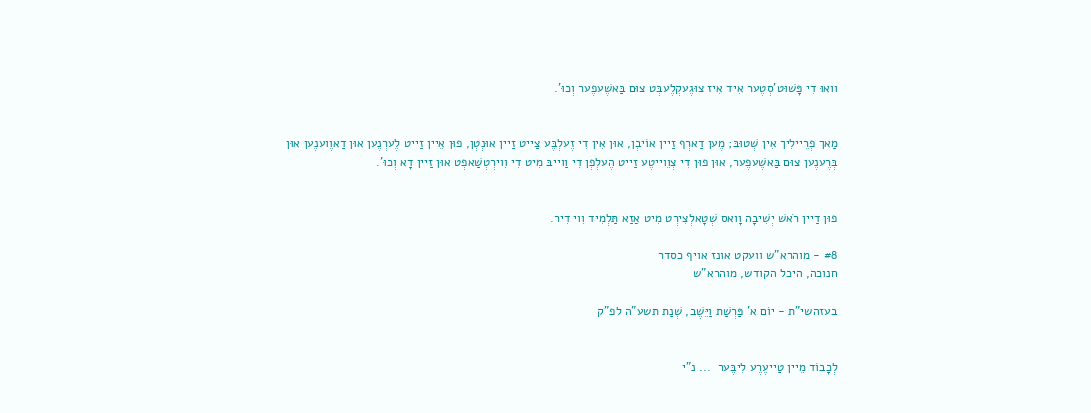וואוּ דִי פָּשׁוּט'סְטֶער אִיד אִיז צוּגֶעקְלֶעבְּט צוּם בַּאשֶׁעפֶער וְכוּ'.


מַאך פְרֵיילִיך אִין שְׁטוּבּ; מֶען דַארְף זַיין אוֹיבְן, אוּן אִין דִי זֶעלְבֶּע צַייט זַיין אוּנְטְן, פוּן אֵיין זַייט לֶערְנֶען אוּן דַאוֶוענֶען אוּן בְּרֶענֶען צוּם בַּאשֶׁעפֶער, אוּן פוּן דִי צְוֵוייטֶע זַייט הֶעלְפְן דִי וַוייבּ מִיט דִי וִוירְטְשַׁאפְט אוּן זַיין דָא וְכוּ'.


פוּן דַיין רֹאשׁ יְשִׁיבָה וָואס שְׁטָאלְצִירְט מִיט אַזַא תַּלְמִיד וִוי דִיר.

#8 - מוהרא"ש וועקט אונז אויף כסדר
חנוכה, היכל הקודש, מוהרא"ש

בעזהשי"ת - יוֹם א' פַּרְשַׁת וַיֵּשֶׁב, שְׁנַת תשע"ה לפ"ק


לְכָבוֹד מֵיין טַייעֶרֶע לִיבֶּער  ... נ"י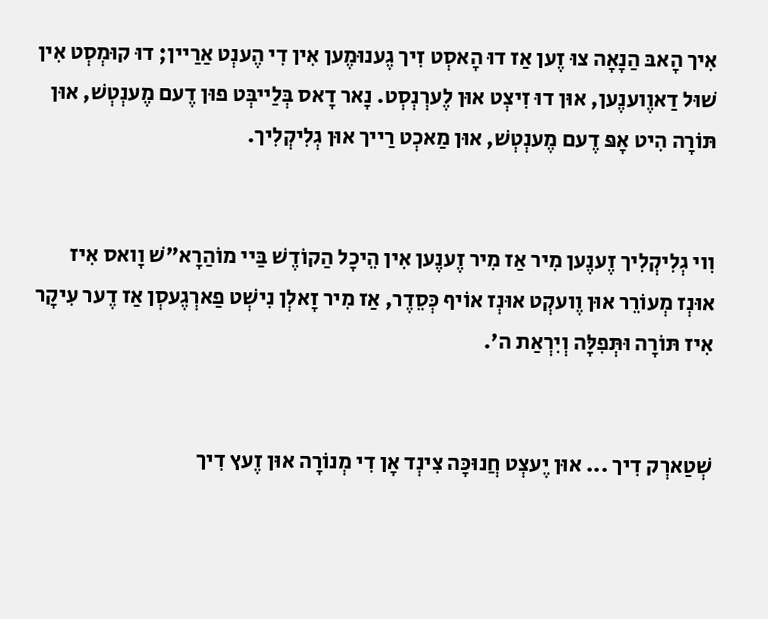אִיך הָאבּ הַנָאָה צוּ זֶען אַז דוּ הָאסְט זִיך גֶענוּמֶען אִין דִי הֶענְט אַרַיין; דוּ קוּמְסְט אִין שׁוּל דַאוֶוענֶען, אוּן דוּ זִיצְט אוּן לֶערְנְסְט. נָאר דָאס בְּלַייבְּט פוּן דֶעם מֶענְטְשׁ, אוּן תּוֹרָה הִיט אָפּ דֶעם מֶענְטְשׁ, אוּן מַאכְט רַייך אוּן גְלִיקְלִיך.


וִוי גְלִיקְלִיך זֶענֶען מִיר אַז מִיר זֶענֶען אִין הֵיכָל הַקוֹדֶשׁ בַּיי מוֹהַרָא"שׁ וָואס אִיז אוּנְז מְעוֹרֵר אוּן וֶועקְט אוּנְז אוֹיף כְּסֵדֶר, אַז מִיר זָאלְן נִישְׁט פַארְגֶעסְן אַז דֶער עִיקָר אִיז תּוֹרָה וּתְּפִלָּה וְיִרְאַת ה'.


שְׁטַארְק דִיך ... אוּן יֶעצְט חֲנוּכָּה צִינְד אָן דִי מְנוֹרָה אוּן זֶעץ דִיך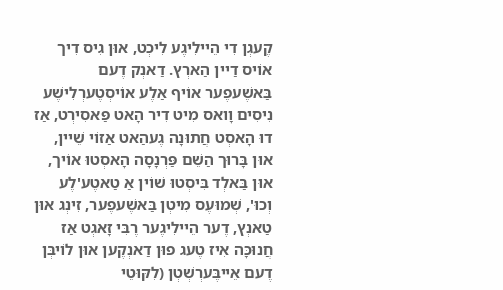קֶעגְן דִי הֵיילִיגֶע לִיכְט, אוּן גִיס דִיך אוֹיס דַיין הַארְץ. דַאנְק דֶעם בַּאשֶׁעפֶער אוֹיף אַלֶע אוֹיסְטֶערְלִישֶׁע נִיסִים וָואס מִיט דִיר הָאט פַּאסִירְט, אַז דוּ הָאסְט חֲתוּנָה גֶעהַאט אַזוֹי שֵׁיין, אוּן בָּרוּך הַשֵׁם פַּרְנָסָה הָאסְטוּ אוֹיך, אוּן בַּאלְד בִּיסְטוּ שׁוֹין אַ טַאטֶע'לֶע וְכוּ', שְׁמוּעֶס מִיטְן בַּאשֶׁעפֶער, זִינְג אוּן טַאנְץ, דֶער הֵיילִיגֶער רֶבִּי זָאגְט אַז חֲנוּכָּה אִיז טֶעג פוּן דַאנְקֶען אוּן לוֹיבְּן דֶעם אֵייבֶּערְשְׁטְן (לִקּוּטֵי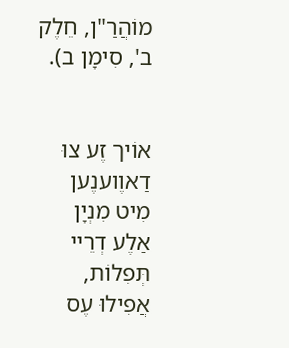מוֹהֲרַ"ן, חֵלֶק ב', סִימָן ב).


אוֹיך זֶע צוּ דַאוֶוענֶען מִיט מִנְיָן אַלֶע דְרֵיי תְּפִלוֹת, אֲפִילוּ עֶס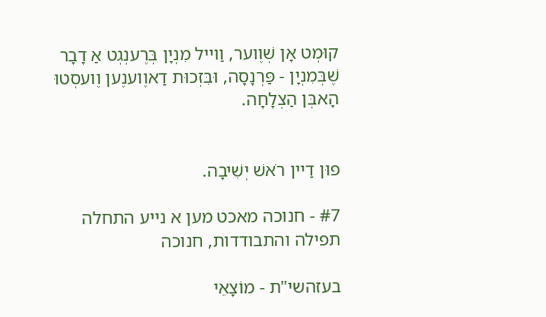קוּמְט אָן שְׁוֶוער, וַוייל מִנְיָן בְּרֶענְגְט אַ דָבָר שֶׁבְּמִנְיָן - פַּרְנָסָה, וּבִּזְכוּת דַאוֶוענֶען וֶועסְטוּ הָאבְּן הַצְלָחָה.


פוּן דַיין רֹאשׁ יְשִׁיבָה.

#7 - חנוכה מאכט מען א נייע התחלה
תפילה והתבודדות, חנוכה

בעזהשי"ת - מוֹצָאֵי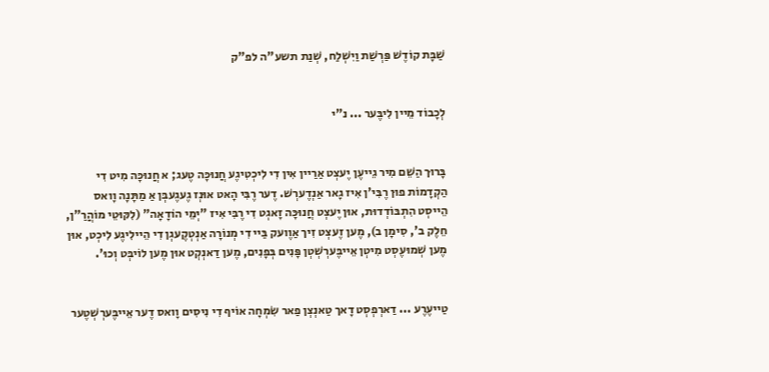שַׁבָּת קוֹדֶשׁ פַּרְשַׁת וַיִשְׁלַח, שְׁנַת תשע"ה לפ"ק


לְכָבוֹד מֵיין לִיבֶּער ... נ"י


בָּרוּך הַשֵׁם מִיר גֵייעֶן יֶעצְט אַרַיין אִין דִי לִיכְטִיגֶע חֲנוּכָּה טֶעג; א חֲנוּכָּה מִיט דִי הַקְדָמוֹת פוּן רֶבִּי'ן אִיז גָאר אַנְדֶערְשׁ. דֶער רֶבִּי הָאט אוּנְז גֶעגֶעבְּן אַ מַתָּנָה וָואס הֵייסְט הִתְבּוֹדְדוּת, אוּן יֶעצְט חֲנוּכָּה זָאגְט דִי רֶבִּי אִיז "יְמֵי הוֹדָאָה" (לִקּוּטֵי מוֹהֲרַ"ן, חֵלֶק ב', סִימָן ב), מֶען זֶעצְט זִיך אַוֶועק בַּיי דִי מְנוֹרָה אַנְטְקֶעגְן דִי הֵיילִיגֶע לִיכְט, אוּן מֶען שְׁמוּעֶסְט מִיטְן אֵייבֶּערְשְׁטְן פָּנִים בְּפָנִים, מֶען דַאנְקְט אוּן מֶען לוֹיבְּט וְכוּ'.


טַייעֶרֶע ... דַארְפְסְט דָאך טַאנְצְן פַאר שִֹמְחָה אוֹיף דִי נִיסִים וָואס דֶער אֵייבֶּערְשְׁטֶער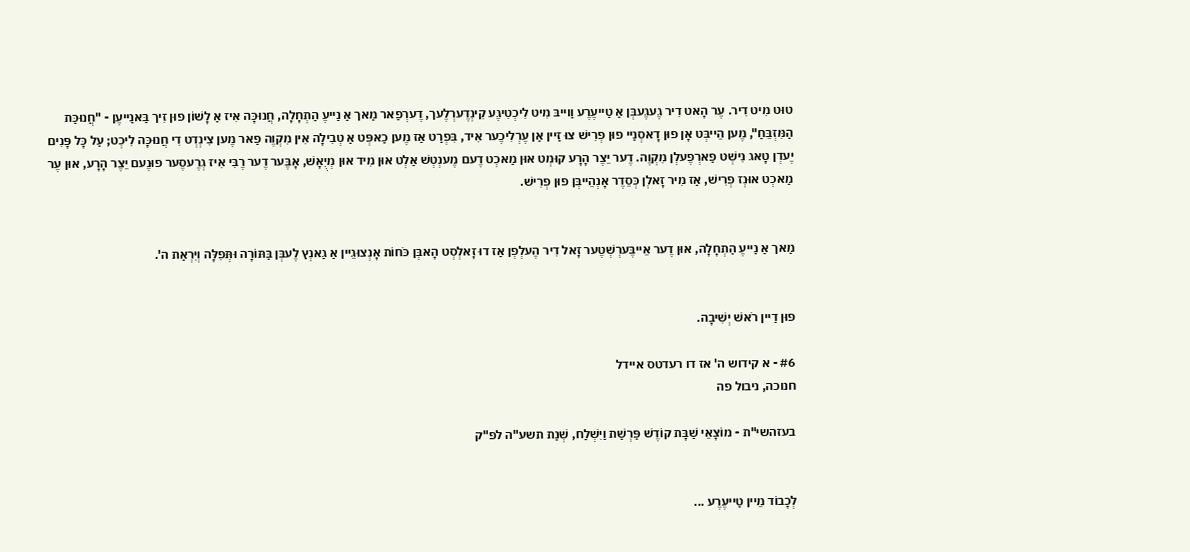טוּט מִיט דִיר. עֶר הָאט דִיר גֶעגֶעבְּן אַ טַייעֶרֶע וַוייבּ מִיט לִיכְטִיגֶע קִינְדֶערְלֶעך, דֶערְפַאר מַאך אַ נַייעֶ הַתְחָלָה, חֲנוּכָּה אִיז אַ לָשׁוֹן פוּן זִיך בַּאנַייעֶן - "חֲנוּכַּת הַמִּזְבֵּחַ", מֶען הֵייבְּט אָן פוּן דָאסְנַיי פוּן פְרִישׁ צוּ זַיין אַן עֶרְלִיכֶער אִיד, בִּפְרַט אַז מֶען כַאפְּט אַ טְבִילָה אִין מִקְוֶה פַאר מֶען צִינְדְט דִי חֲנוּכָּה לִיכְט; עַל כָּל פָּנִים יֶעדְן טָאג נִישְׁט פַארְפֶעלְן מִקְוֶה. דֶער יֵצֶר הָרָע קוּמְט אוּן מַאכְט דֶעם מֶענְטְשׁ אַלְט אוּן מִיד אוּן מְיֻאָשׁ, אָבֶּער דֶער רֶבִּי אִיז גְרֶעסֶער פוּנֶעם יֵצֶר הָרָע, אוּן עֶר מַאכְט אוּנְז פְרִישׁ, אַז מִיר זָאלְן כְּסֵדֶר אָנְהֵייבְּן פוּן פְרִישׁ.


מַאך אַ נַייעֶ הַתְחָלָה, אוּן דֶער אֵייבֶּערְשְׁטֶער זָאל דִיר הֶעלְפְן אַז דוּ זָאלְסְט הָאבְּן כֹּחוֹת אָנְצוּגֵיין אַ גַאנְץ לֶעבְּן בַּתּוֹרָה וּתְּפִלָּה וְיִרְאַת ה'.


פוּן דַיין רֹאשׁ יְשִׁיבָה.

#6 - א קידוש ה' אז דו רעדטס איידל
חנוכה, ניבול פה

בעזהשי"ת - מוֹצָאֵי שַׁבָּת קוֹדֶשׁ פַּרְשַׁת וַיִשְׁלַח, שְׁנַת תשע"ה לפ"ק


לְכָבוֹד מֵיין טַייעֶרֶע ...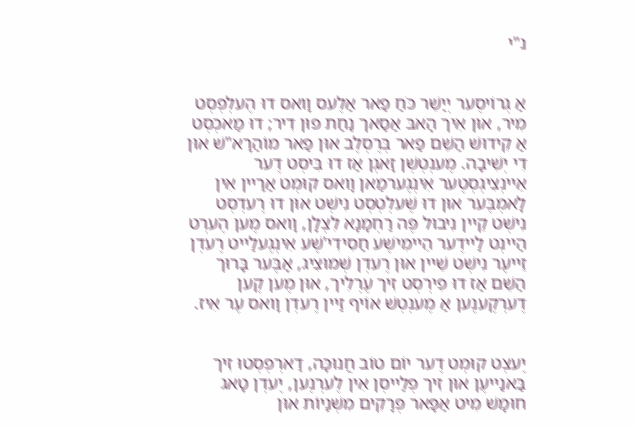נ"י


אַ גְרוֹיסֶער יְיַשֵׁר כֹּחַ פַאר אַלֶעס וָואס דוּ הֶעלְפְסְט מִיר, אוּן אִיך הָאבּ אַסַאך נַחַת פוּן דִיר; דוּ מַאכְסְט אַ קִידוּשׁ הַשֵׁם פַאר בְּרֶסְלֶב אוּן פַאר מוֹהַרָא"שׁ אוּן דִי יְשִׁיבָה. מֶענְטְשְׁן זָאגְן אַז דוּ בִּיסְט דֶער אֵיינְצִיגְסְטֶער אִינְגֶערמַאן וָואס קוּמְט אַרַיין אִין לָאמְבֶּער אוּן דוּ שֶׁעלְטְסְט נִישְׁט אוּן דוּ רֶעדְסְט נִישְׁט קֵיין נִיבוּל פֶּה רַחְמָנָא לִצְלָן, וָואס מֶען הֶערְט הַיינְט לַיידֶער הֵיימִישֶׁע חַסִידִי'שֶׁע אִינְגֶעלַייט רֶעדְן זֵייעֶר נִישְׁט שֵׁיין אוּן רֶעדְן שְׁמוּצִיג, אָבֶּער בָּרוּך הַשֵׁם אַז דוּ פִירְסְט זִיך עֶרְלִיך, אוּן מֶען קֶען דֶערְקֶענֶען אַ מֶענְטְשׁ אוֹיף זַיין רֶעדְן וָואס עֶר אִיז.


יֶעצְט קוּמְט דֶער יוֹם טוֹב חֲנוּכָּה, דַארְפְסְטוּ זִיך בַּאנַייעֶן אוּן זִיך פְלַייסְן אִין לֶערְנֶען, יֶעדְן טָאג חוּמָשׁ מִיט אַפָּאר פְּרָקִים מִשְׁנַיוֹת אוּן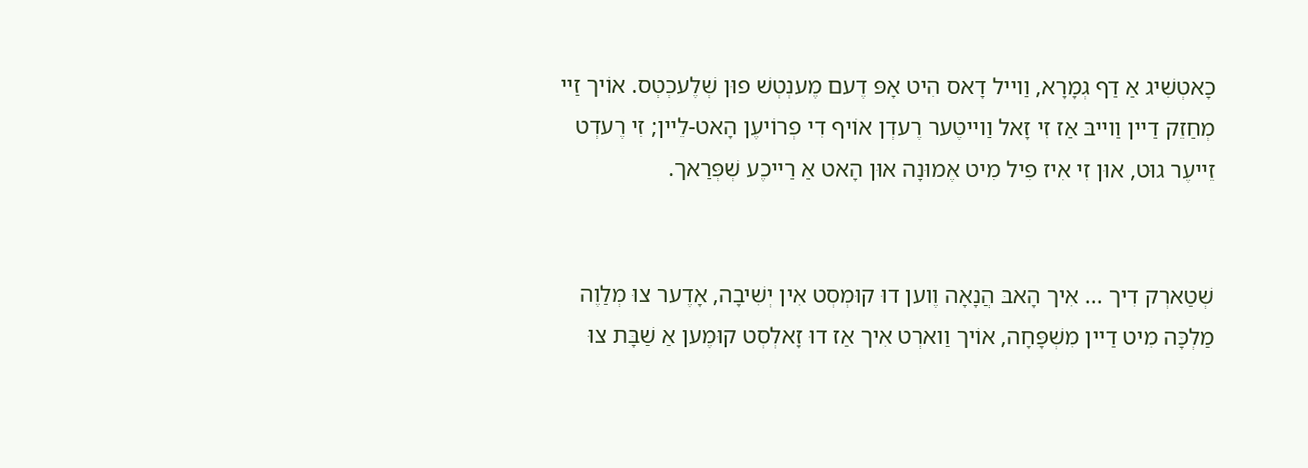כָאטְשִׁיג אַ דַף גְמָרָא, וַוייל דָאס הִיט אָפּ דֶעם מֶענְטְשׁ פוּן שְׁלֶעכְטְס. אוֹיך זַיי מְחַזֵק דַיין וַוייבּ אַז זִי זָאל וַוייטֶער רֶעדְן אוֹיף דִי פְרוֹיעֶן הָאט-לֵיין; זִי רֶעדְט זֵייעֶר גוּט, אוּן זִי אִיז פִיל מִיט אֶמוּנָה אוּן הָאט אַ רַייכֶע שְׁפְּרַאך.


שְׁטַארְק דִיך ... אִיך הָאבּ הֲנָאָה וֶוען דוּ קוּמְסְט אִין יְשִׁיבָה, אָדֶער צוּ מְלַוֶה מַלְכָּה מִיט דַיין מִשְׁפָּחָה, אוֹיך וַוארְט אִיך אַז דוּ זָאלְסְט קוּמֶען אַ שַׁבָּת צוּ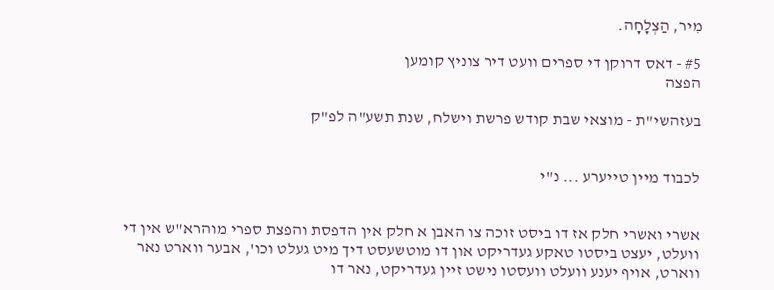מִיר, הַצְלָחָה.

#5 - דאס דרוקן די ספרים וועט דיר צוניץ קומען
הפצה

בעזהשי"ת - מוצאי שבת קודש פרשת וישלח, שנת תשע"ה לפ"ק


לכבוד מיין טייערע ... נ"י


אשרי ואשרי חלק אז דו ביסט זוכה צו האבן א חלק אין הדפסת והפצת ספרי מוהרא"ש אין די וועלט, יעצט ביסטו טאקע געדריקט און דו מוטשעסט דיך מיט געלט וכו', אבער ווארט נאר ווארט, אויף יענע וועלט וועסטו נישט זיין געדריקט, נאר דו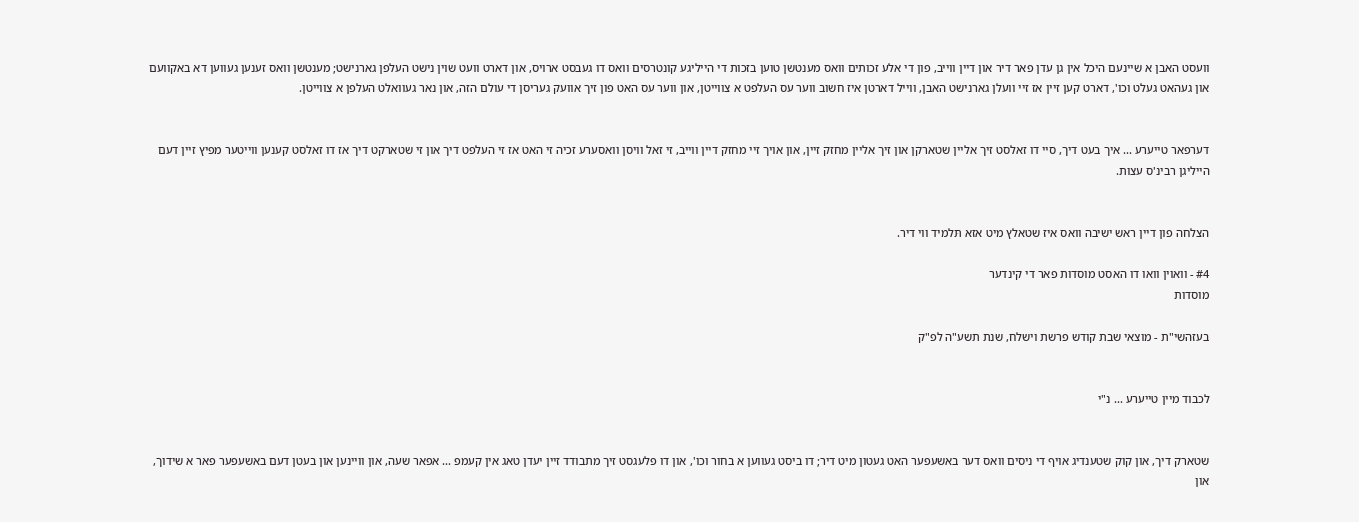וועסט האבן א שיינעם היכל אין גן עדן פאר דיר און דיין ווייב, פון די אלע זכותים וואס מענטשן טוען בזכות די הייליגע קונטרסים וואס דו געבסט ארויס, און דארט וועט שוין נישט העלפן גארנישט; מענטשן וואס זענען געווען דא באקוועם און געהאט געלט וכו', דארט קען זיין אז זיי וועלן גארנישט האבן, ווייל דארטן איז חשוב ווער עס העלפט א צווייטן, און ווער עס האט פון זיך אוועק געריסן די עולם הזה, און נאר געוואלט העלפן א צווייטן.


דערפאר טייערע ... איך בעט דיך, סיי דו זאלסט זיך אליין שטארקן און זיך אליין מחזק זיין, און אויך זיי מחזק דיין ווייב, זי זאל וויסן וואסערע זכיה זי האט אז זי העלפט דיך און זי שטארקט דיך אז דו זאלסט קענען ווייטער מפיץ זיין דעם הייליגן רבינ'ס עצות.


הצלחה פון דיין ראש ישיבה וואס איז שטאלץ מיט אזא תּלמיד ווי דיר.

#4 - וואוין וואו דו האסט מוסדות פאר די קינדער
מוסדות

בעזהשי"ת - מוצאי שבת קודש פרשת וישלח, שנת תשע"ה לפ"ק


לכבוד מיין טייערע ... נ"י


שטארק דיך, און קוק שטענדיג אויף די ניסים וואס דער באשעפער האט געטון מיט דיר; דו ביסט געווען א בחור וכו', און דו פלעגסט זיך מתבודד זיין יעדן טאג אין קעמפ ... אפאר שעה, און וויינען און בעטן דעם באשעפער פאר א שידוך, און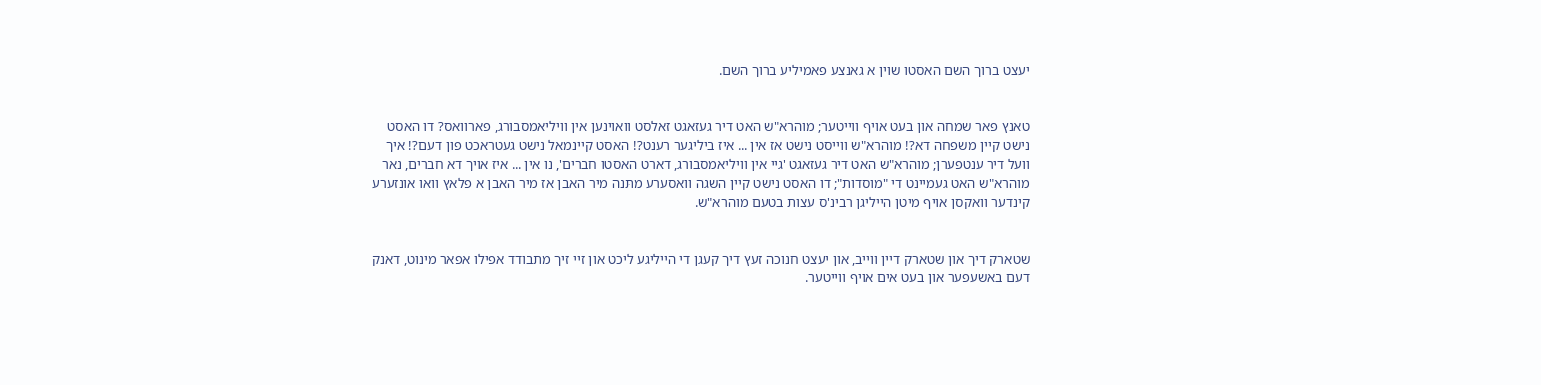יעצט ברוך השם האסטו שוין א גאנצע פאמיליע ברוך השם.


טאנץ פאר שמחה און בעט אויף ווייטער; מוהרא"ש האט דיר געזאגט זאלסט וואוינען אין וויליאמסבורג, פארוואס? דו האסט נישט קיין משפחה דא?! מוהרא"ש ווייסט נישט אז אין ... איז ביליגער רענט?! האסט קיינמאל נישט געטראכט פון דעם?! איך וועל דיר ענטפערן; מוהרא"ש האט דיר געזאגט 'גיי אין וויליאמסבורג, דארט האסטו חברים', נו אין ... איז אויך דא חברים, נאר מוהרא"ש האט געמיינט די "מוסדות"; דו האסט נישט קיין השגה וואסערע מתּנה מיר האבן אז מיר האבן א פלאץ וואו אונזערע קינדער וואקסן אויף מיטן הייליגן רבינ'ס עצות בטעם מוהרא"ש.


שטארק דיך און שטארק דיין ווייב, און יעצט חנוכה זעץ דיך קעגן די הייליגע ליכט און זיי זיך מתבודד אפילו אפאר מינוט, דאנק דעם באשעפער און בעט אים אויף ווייטער.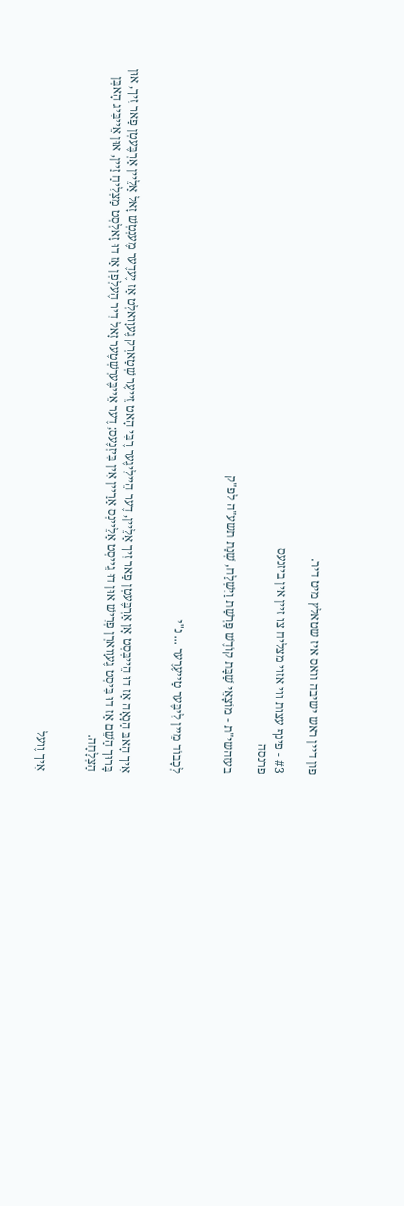פון דיין ראש ישיבה וואס איז שטאלץ מיט דיר.

#3 - פינף עצות ווי אזוי מצליח צו זיין אין ביזנעס
פרנסה

בעזהשי"ת - מוֹצָאֵי שַׁבָּת קוֹדֶשׁ פַּרְשַׁת וַיִשְׁלַח, שְׁנַת תשע"ה לפ"ק


לְכָבוֹד מֵיין לִיבֶּער טַייעֶרֶער ... נ"י


אִיך הָאבּ הַנָאָה אַז דוּ הֵייבְּסְט אָן אַרְבֶּעטְן פַאר זִיך אַלֵיין, דֶער הֵיילִיגֶער רֶבִּי הָאט זֵייעֶר שְׁטַארְק גֶעוָואלְט אַז יֶעדֶער מֶענְטְשׁ זָאל אַלֵיין אַרְבֶּעטְן פַאר זִיך, אוּן בָּרוּך הַשֵׁם אַז דוּ בִּיסְט גֶעוָוארְן פְרִישׁ אוּן דוּ גֵייסְט אַלֵיינְס אַרַיין אִין בִּיזְנֶעס; דֶער אֵייבֶּערְשְׁטֶער זָאל דִיר הֶעלְפְן אַז דוּ זָאלְסְט מַצְלִיחַ זַיין, אוּן אֵייבִּיג הָאבְּן הַצְלָחָה.


אִיך וֶועל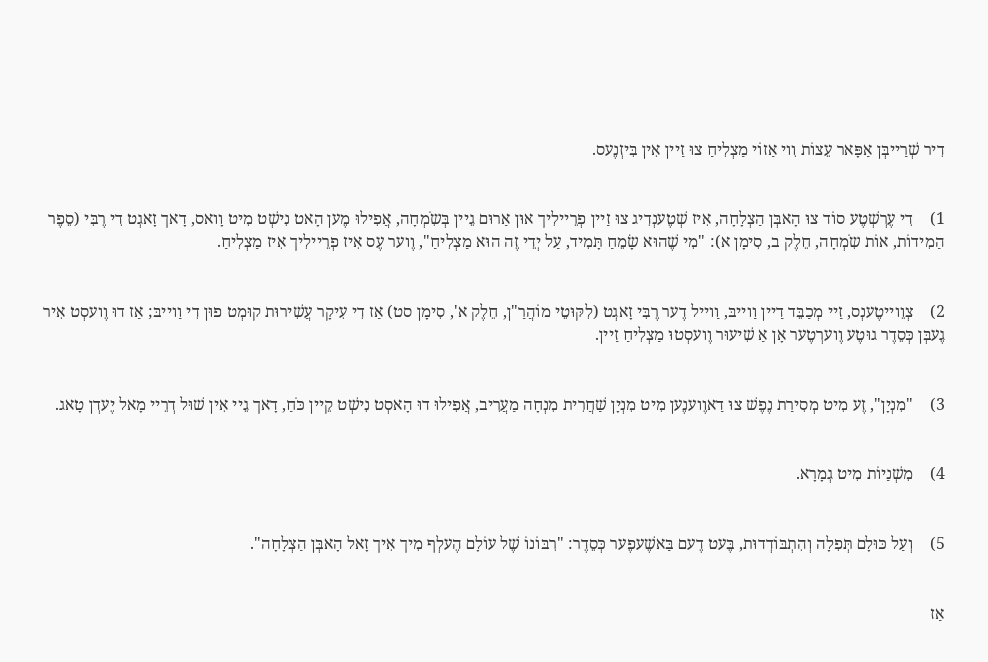דִיר שְׁרַייבְּן אַפָּאר עֵצוֹת וִוי אַזוֹי מַצְלִיחַ צוּ זַיין אִין בִּיזְנֶעס.


1)    דִי עֶרְשְׁטֶע סוֹד צוּ הָאבְּן הַצְלָחָה, אִיז שְׁטֶענְדִיג צוּ זַיין פְרֵיילִיך אוּן אַרוּם גֵיין בְּשִֹמְחָה, אֲפִילוּ מֶען הָאט נִישְׁט מִיט וָואס, דָאך זָאגְט דִי רֶבִּי (סֵפֶר הַמִידוֹת, אוֹת שִֹמְחָה, חֵלֶק ב, סִימָן א): "מִי שֶׁהוּא שָׂמֵחַ תָּמִיד, עַל יְדֵי זֶה הוּא מַצְלִיחַ", וֶוער עֶס אִיז פְרֵיילִיך אִיז מַצְלִיחַ.


2)    צְוֵוייטֶענְס, זַיי מְכַבֵּד דַיין וַוייבּ, וַוייל דֶער רֶבִּי זָאגְט (לִקּוּטֵי מוֹהֲרַ"ן, חֵלֶק א', סִימָן סט) אַז דִי עִיקָר עֲשִׁירוּת קוּמְט פוּן דִי וַוייבּ; אַז דוּ וֶועסְט אִיר גֶעבְּן כְּסֵדֶר גוּטֶע וֶוערְטֶער אָן אַ שִׁיעוּר וֶועסְטוּ מַצְלִיחַ זַיין.


3)    "מִנְיָן", זֶע מִיט מְסִירַת נֶפֶשׁ צוּ דַאוֶוענֶען מִיט מִנְיָן שַׁחֲרִית מִנְחָה מַעֲרִיב, אֲפִילוּ דוּ הָאסְט נִישְׁט קֵיין כֹּחַ, דָאך גֵיי אִין שׁוּל דְרֵיי מָאל יֶעדְן טָאג.


4)    מִשְׁנַיוֹת מִיט גְמָרָא.


5)    וְעַל כּוּלָם תְּפִלָה וְהִתְבּוֹדְדוּת, בֶּעט דֶעם בַּאשֶׁעפֶער כְּסֵדֶר: "רִבּוֹנוֹ שֶׁל עוֹלָם הֶעלְף מִיך אִיך זָאל הָאבְּן הַצְלָחָה".


אַז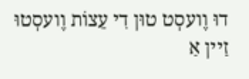דוּ וֶועסְט טוּן דִי עֵצוֹת וֶועסְטוּ זַיין אַ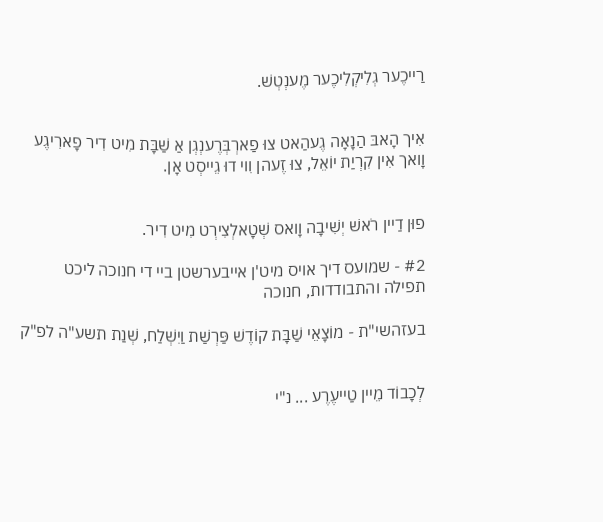רַייכֶער גְלִיקְלִיכֶער מֶענְטְשׁ.


אִיך הָאבּ הַנָאָה גֶעהַאט צוּ פַארְבְּרֶענְגְן אַ שַׁבָּת מִיט דִיר פָארִיגֶע וָואך אִין קִרְיַת יוֹאֵל, צוּ זֶעהן וִוי דוּ גֵייסְט אָן.


פוּן דַיין רֹאשׁ יְשִׁיבָה וָואס שְׁטָאלְצִירְט מִיט דִיר.

#2 - שמועס דיך אויס מיט'ן אייבערשטן ביי די חנוכה ליכט
תפילה והתבודדות, חנוכה

בעזהשי"ת - מוֹצָאֵי שַׁבָּת קוֹדֶשׁ פַּרְשַׁת וַיִשְׁלַח, שְׁנַת תשע"ה לפ"ק


לְכָבוֹד מֵיין טַייעֶרֶע ... נ"י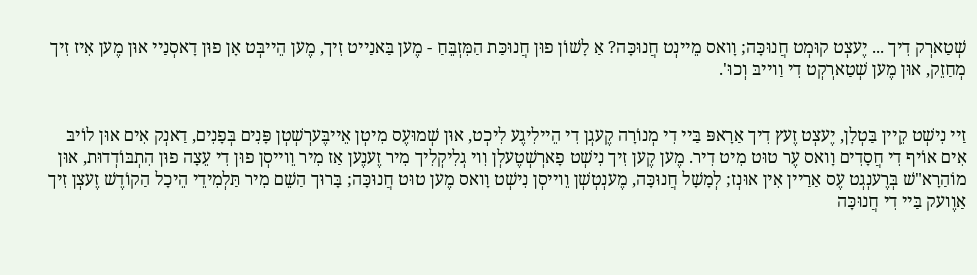שְׁטַארְק דִיך ... יֶעצְט קוּמְט חֲנוּכָּה; וָואס מֵיינְט חֲנוּכָּה? אַ לָשׁוֹן פוּן חֲנוּכַּת הַמִּזְבֵּחַ - מֶען בַּאנַייט זִיך, מֶען הֵייבְּט אָן פוּן דָאסְנַיי אוּן מֶען אִיז זִיך מְחַזֵק, אוּן מֶען שְׁטַארְקְט דִי וַוייבּ וְכוּ'.


זַיי נִישְׁט קֵיין בַּטְלָן, יֶעצְט זֶעץ דִיך אַרָאפּ בַּיי דִי מְנוֹרָה קֶעגְן דִי הֵיילִיגֶע לִיכְט, אוּן שְׁמוּעֶס מִיטְן אֵייבֶּערְשְׁטְן פָּנִים בְּפָנִים, דַאנְק אִים אוּן לוֹיבּ אִים אוֹיף דִי חֲסָדִים וָואס עֶר טוּט מִיט דִיר. מֶען קֶען זִיך נִישְׁט פָארְשְׁטֶעלְן וִוי גְלִיקְלִיך מִיר זֶענֶען אַז מִיר וֵוייסְן פוּן דִי עֵצָה פוּן הִתְבּוֹדְדוּת, אוּן מוֹהַרָא"שׁ בְּרֶענְגְט עֶס אַרַיין אִין אוּנְז; לְמָשָׁל חֲנוּכָּה, מֶענְטְשְׁן וֵוייסְן נִישְׁט וָואס מֶען טוּט חֲנוּכָּה; בָּרוּך הַשֵׁם מִיר תַּלְמִידֵי הֵיכָל הַקוֹדֶשׁ זֶעצְן זִיך אַוֶועק בַּיי דִי חֲנוּכָּה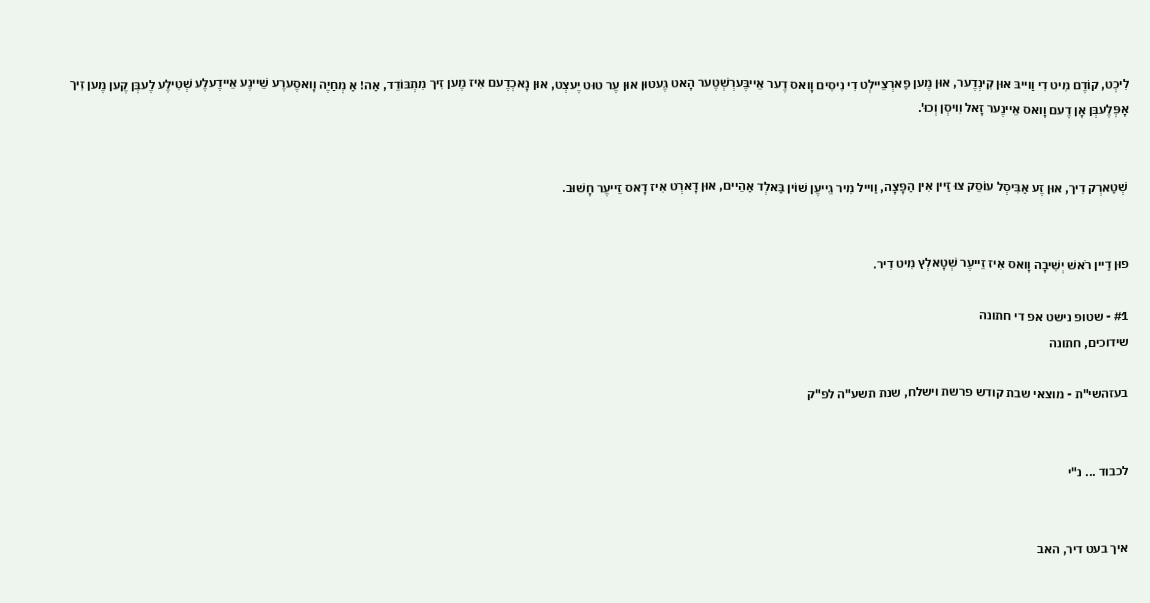לִיכְט, קוֹדֶם מִיט דִי וַוייבּ אוּן קִינְדֶער, אוּן מֶען פַארְצֵיילְט דִי נִיסִים וָואס דֶער אֵייבֶּערְשְׁטֶער הָאט גֶעטוּן אוּן עֶר טוּט יֶעצְט, אוּן נָאכְדֶעם אִיז מֶען זִיך מִתְבּוֹדֵד, אַה! אַ מְחַיֶה וָואסֶערֶע שֵׁיינֶע אֵיידֶעלֶע שְׁטִילֶע לֶעבְּן קֶען מֶען זִיך אָפְּלֶעבְּן אָן דֶעם וָואס אֵיינֶער זָאל וִויסְן וְכוּ'.


שְׁטַארְק דִיך, אוּן זֶע אַבִּיסְל עוֹסֵק צוּ זַיין אִין הַפָצָה, וַוייל מִיר גֵייעֶן שׁוֹין בַּאלְד אַהֵיים, אוּן דָארְט אִיז דָאס זֵייעֶר חָשׁוּב.


פוּן דַיין רֹאשׁ יְשִׁיבָה וָואס אִיז זֵייעֶר שְׁטָאלְץ מִיט דִיר.

#1 - שטופ נישט אפ די חתונה
שידוכים, חתונה

בעזהשי"ת - מוצאי שבת קודש פרשת וישלח, שנת תשע"ה לפ"ק


לכבוד ... נ"י


איך בעט דיר, האב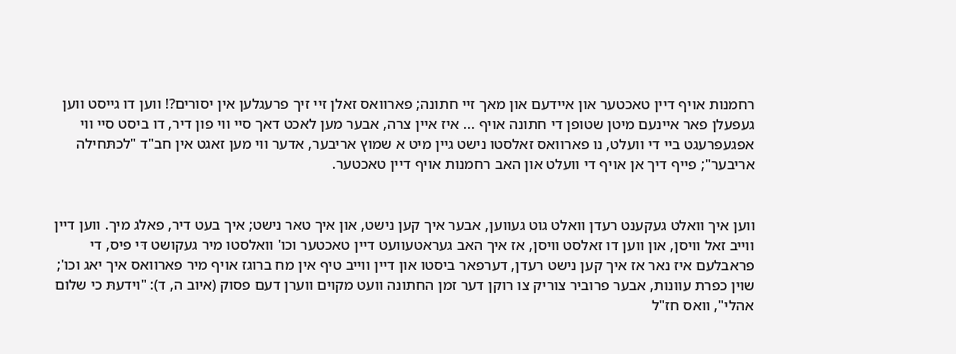רחמנות אויף דיין טאכטער און איידעם און מאך זיי חתונה; פארוואס זאלן זיי זיך פרעגלען אין יסורים?! ווען דו גייסט ווען געפעלן פאר איינעם מיטן שטופן די חתונה אויף ... איז איין צרה, אבער מען לאכט דאך סיי ווי פון דיר, דו ביסט סיי ווי אפגעפרעגט ביי די וועלט, נו פארוואס זאלסטו נישט גיין מיט א שמוץ אריבער, אדער ווי מען זאגט אין חב"ד "לכתּחילה אריבער"; פייף דיך אן אויף די וועלט און האב רחמנות אויף דיין טאכטער.


ווען איך וואלט געקענט רעדן וואלט גוט געווען, אבער איך קען נישט, און איך טאר נישט; איך בעט דיר, פאלג מיך. ווען דיין ווייב זאל וויסן, און ווען דו זאלסט וויסן, אז איך האב געראטעוועט דיין טאכטער וכו' וואלסטו מיר געקושט דּי פיס, די פראבלעם איז נאר אז איך קען נישט רעדן, דערפאר ביסטו און דיין ווייב טיף אין מח ברוגז אויף מיר פארוואס איך יאג וכו'; שוין כפרת עוונות, אבער פרוביר צוריק צו רוקן דער זמן החתונה וועט מקוים ווערן דעם פסוק (איוב ה, ד): "וידעתּ כי שלום אהלי", וואס חז"ל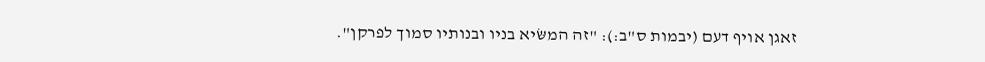זאגן אויף דעם (יבמות ס"ב:): "זה המשּׂיא בניו ובנותיו סמוך לפרקן".